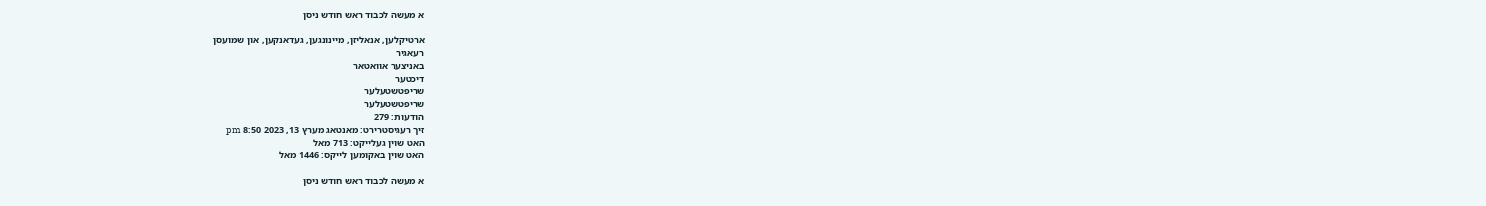א מעשה לכבוד ראש חודש ניסן

ארטיקלען, אנאליזן, מיינונגען, געדאנקען, און שמועסן
רעאגיר
באניצער אוואטאר
דיכטער
שריפטשטעלער
שריפטשטעלער
הודעות: 279
זיך רעגיסטרירט: מאנטאג מערץ 13, 2023 8:50 pm
האט שוין געלייקט: 713 מאל
האט שוין באקומען לייקס: 1446 מאל

א מעשה לכבוד ראש חודש ניסן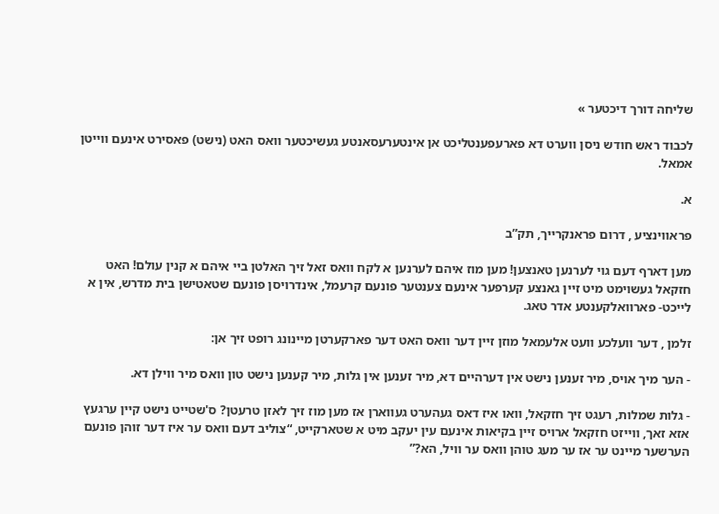שליחה דורך דיכטער »

לכבוד ראש חודש ניסן ווערט דא פארעפענטליכט אן אינטערעסאנטע געשיכטער וואס האט (נישט) פאסירט אינעם ווייטן אמאל.

א.

פראווינציע , דרום פראנקרייך, תק”ב

מען דארף דעם גוי לערנען טאנצען! מען מוז איהם לערנען א לקח וואס זאל זיך האלטן ביי איהם א קנין עולם! האט חזקאל געשוימט מיט זיין גאנצע קערפער אינעם צענטער פונעם קרעמל, אינדרויסן פונעם שטאטישן בית מדרש, אין א לייכט- פארוואלקענטע אדר טאג.

זלמן , דער וועלכע וועט אלעמאל מוזן זיין דער וואס האט דער פארקערטן מיינונג רופט זיך אן:

- הער מיך אויס, מיר זענען נישט אין דערהיים דא, מיר זענען אין גלות, מיר קענען נישט טון וואס מיר ווילן דא.

- גלות שמלות, רעגט זיך חזקאל, וואו איז דאס געהערט געווארן אז מען מוז זיך לאזן טרעטן? ס'שטייט נישט קיין ערגעץ אזא זאך, ווייזט חזקאל ארויס זיין בקיאות אינעם עין יעקב מיט א שטארקייט, “צוליב דעם וואס ער איז דער זוהן פונעם הערשער מיינט ער אז ער מעג טוהן וואס ער וויל, הא?”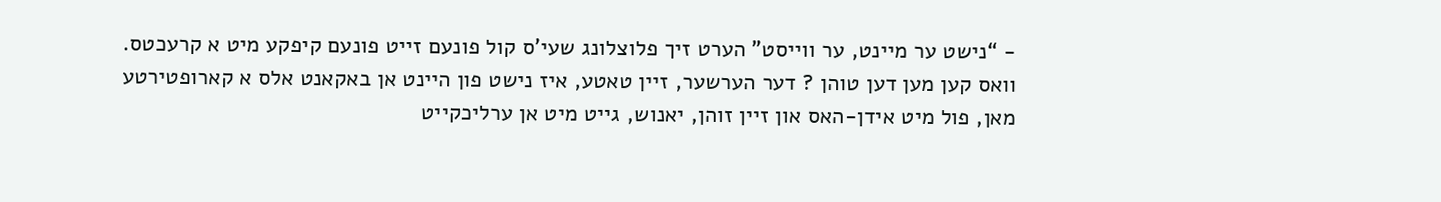- “נישט ער מיינט, ער ווייסט” הערט זיך פלוצלונג שעי'ס קול פונעם זייט פונעם קיפקע מיט א קרעכטס. וואס קען מען דען טוהן ? דער הערשער, זיין טאטע, איז נישט פון היינט אן באקאנט אלס א קארופטירטע מאן, פול מיט אידן-האס און זיין זוהן, יאנוש, גייט מיט אן ערליכקייט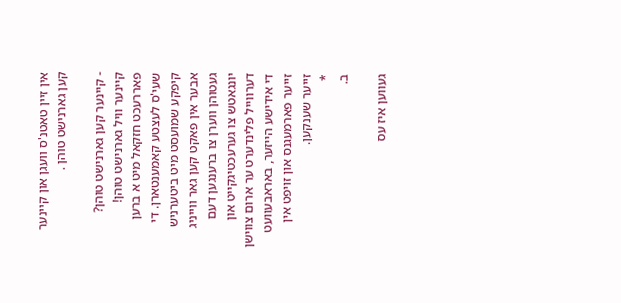אין זיין טאטנ'ס וועגן און קיינער קען גארנישט טוהן .

- קיינער קען גארנישט טוהן? קיינער וויל גארנישט טוהן! פאררעכט חזקאל מיט א ברען שעי'ס לעצטע קאמענטארן. די קיפקע שמועסט מיט ביטערניש אבער אין פאקט קען גאר ווייניג געטוהן ווערן צו ברענגען דעם יונגאטש צו גערעכטיגקייט און דערווייל פלינדערט ער ארום צווישן די אידישע הייזער, באראבעוועט זייער פארמעגנס און זויפט אין זייער שענקען.
*
ב.

געווען איז עס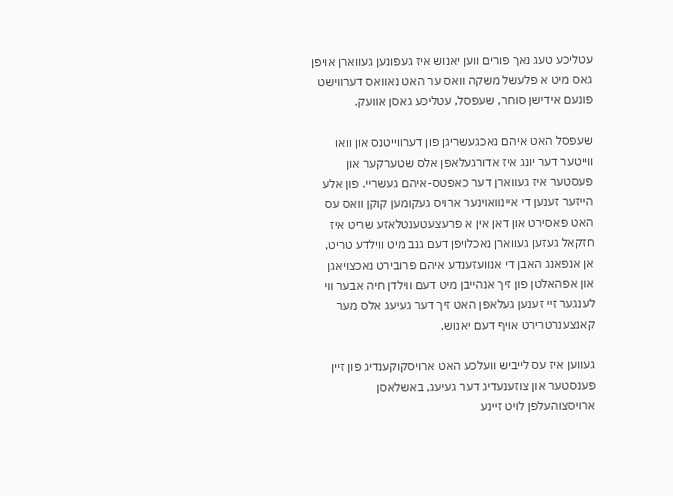עטליכע טעג נאך פורים ווען יאנוש איז געפונען געווארן אויפן גאס מיט א פלעשל משקה וואס ער האט נאוואס דערווישט פונעם אידישן סוחר, שעפסל, עטליכע גאסן אוועק.

שעפסל האט איהם נאכגעשריגן פון דערווייטנס און וואו ווייטער דער יונג איז אדורגעלאפן אלס שטערקער און פעסטער איז געווארן דער כאפטס-איהם געשריי. פון אלע הייזער זענען די איינוואוינער ארויס געקומען קוקן וואס עס האט פאסירט און דאן אין א פרעצעטענטלאזע שריט איז חזקאל געזען געווארן נאכלויפן דעם גנב מיט ווילדע טריט, אן אנפאנג האבן די אנוועזענדע איהם פרובירט נאכצויאגן און אפהאלטן פון זיך אנהייבן מיט דעם ווילדן חיה אבער ווי לענגער זיי זענען געלאפן האט זיך דער געיעג אלס מער קאנצענרטרירט אויף דעם יאנוש.

געווען איז עס לייביש וועלכע האט ארויסקוקענדיג פון זיין פענסטער און צוזענעדיג דער געיעג, באשלאסן ארויסצוהעלפן לויט זיינע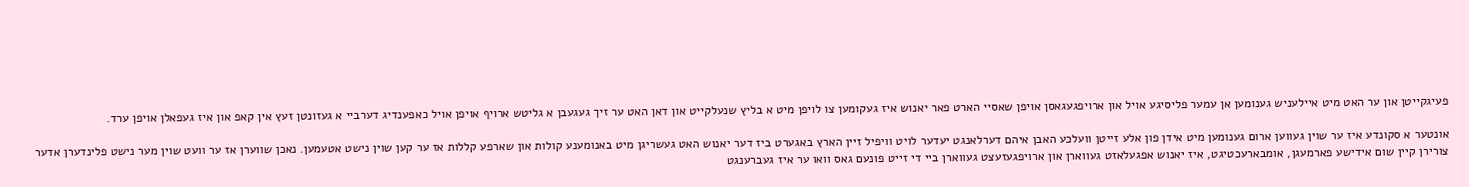פעיגקייטן און ער האט מיט איילעניש גענומען אן עמער פליסיגע אויל און ארויפגעגאסן אויפן שאסיי הארט פאר יאנוש איז געקומען צו לויפן מיט א בליץ שנעלקייט און דאן האט ער זיך געגעבן א גליטש ארויף אויפן אויל כאפענדיג דערביי א געזונטן זעץ אין קאפ און איז געפאלן אויפן ערד.

אונטער א סקונדע איז ער שוין געווען ארום גענומען מיט אידן פון אלע זייטן וועלכע האבן איהם דערלאנגט יעדער לויט וויפיל זיין הארץ באגערט ביז דער יאנוש האט געשריגן מיט באנומענע קולות און שארפע קללות אז ער קען שוין נישט אטעמען. נאכן שווערן אז ער וועט שוין מער נישט פלינדערן אדער צורירן קיין שום אידישע פארמעגן, אומבארעכטיגט, איז יאנוש אפגעלאזט געווארן און ארויפגעזעצט געווארן ביי די זייט פונעם גאס וואו ער איז געברענגט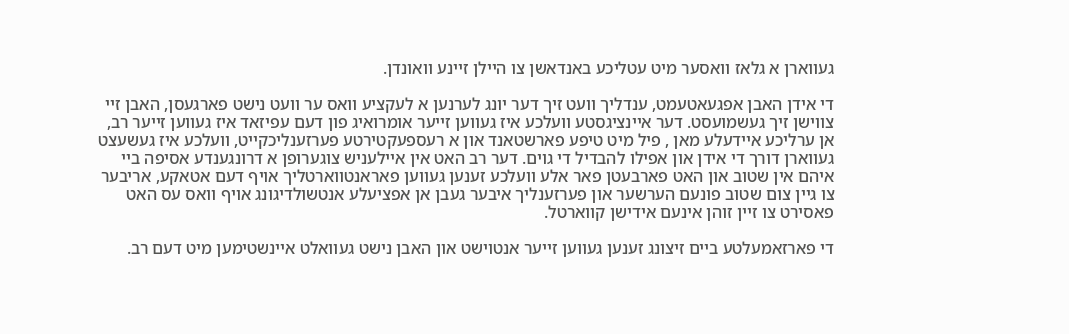געווארן א גלאז וואסער מיט עטליכע באנדאשן צו היילן זיינע וואונדן.

די אידן האבן אפגעאטעמט, ענדליך וועט זיך דער יונג לערנען א לעקציע וואס ער וועט נישט פארגעסן, האבן זיי צווישן זיך געשמועסט. דער איינציגסטע וועלכע איז געווען זייער אומרואיג פון דעם עפיזאד איז געווען זייער רב, אן ערליכע איידעלע מאן , פיל מיט טיפע פארשטאנד און א רעספעקטירטע פערזענליכקייט, וועלכע איז געשעצט געווארן דורך די אידן און אפילו להבדיל די גוים. דער רב האט אין איילעניש צוגערופן א דרונגענדע אסיפה ביי איהם אין שטוב און האט פארבעטן פאר אלע וועלכע זענען געווען פאראנטווארטליך אויף דעם אטאקע, אריבער צו גיין צום שטוב פונעם הערשער און פערזענליך איבער געבן אן אפציעלע אנטשולדיגונג אויף וואס עס האט פאסירט צו זיין זוהן אינעם אידישן קווארטל.

די פארזאמעלטע ביים זיצונג זענען געווען זייער אנטוישט און האבן נישט געוואלט איינשטימען מיט דעם רב.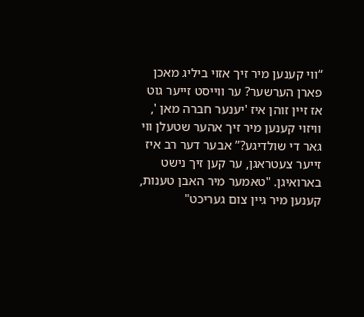“ווי קענען מיר זיך אזוי ביליג מאכן פארן הערשער? ער ווייסט זייער גוט אז זיין זוהן איז 'יענער חברה מאן ', וויזוי קענען מיר זיך אהער שטעלן ווי גאר די שולדיגע?” אבער דער רב איז זייער צעטראגן, ער קען זיך נישט בארואיגן. "טאמער מיר האבן טענות, קענען מיר גיין צום געריכט"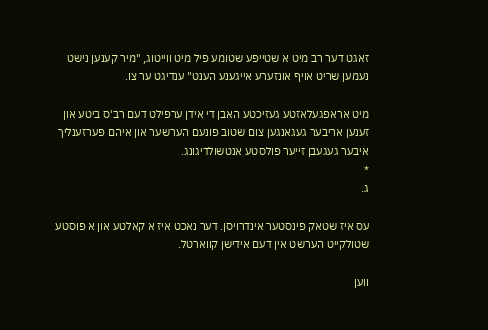זאגט דער רב מיט א שטייפע שטומע פיל מיט ווייטוג, "מיר קענען נישט נעמען שריט אויף אונזערע אייגענע הענט" ענדיגט ער צו.

מיט אראפגעלאזטע געזיכטע האבן די אידן ערפילט דעם רב'ס ביטע און זענען אריבער געגאנגען צום שטוב פונעם הערשער און איהם פערזענליך איבער געגעבן זייער פולסטע אנטשולדיגונג.
*
ג.

עס איז שטאק פינסטער אינדרויסן. דער נאכט איז א קאלטע און א פוסטע שטולקייט הערשט אין דעם אידישן קווארטל.

ווען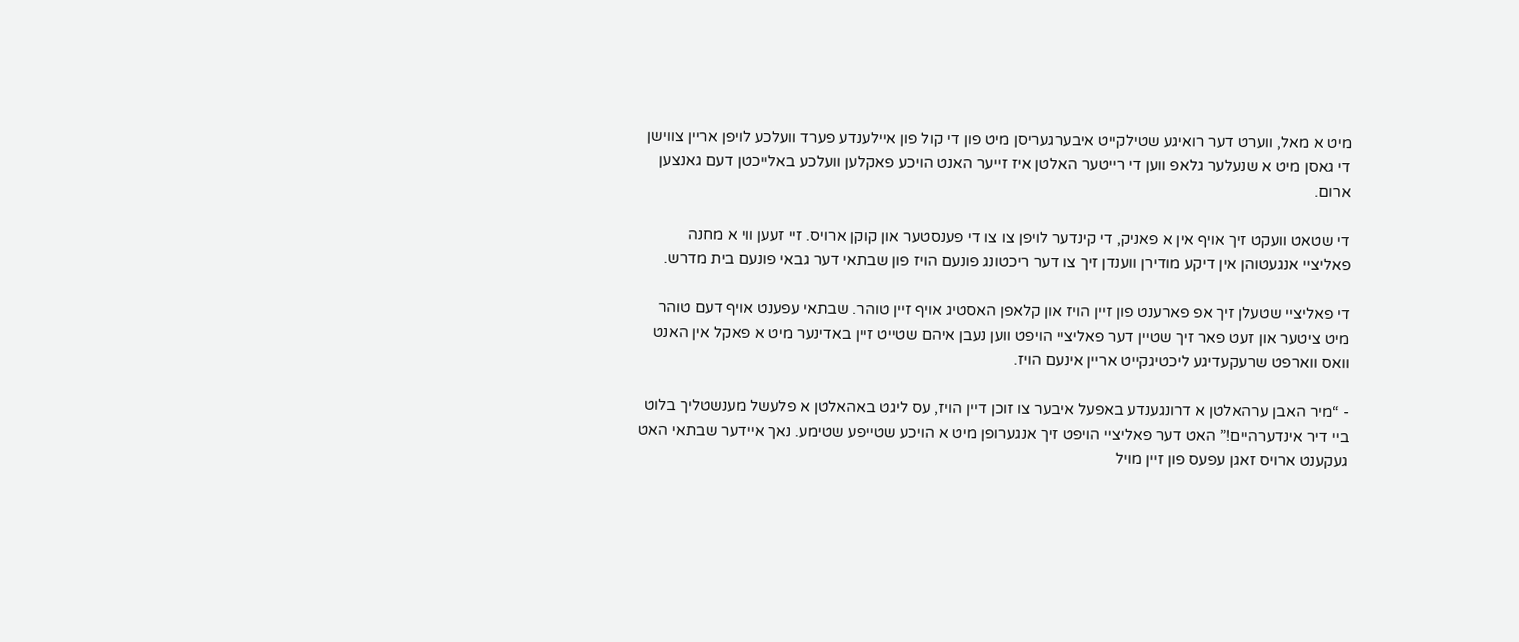מיט א מאל, ווערט דער רואיגע שטילקייט איבערגעריסן מיט פון די קול פון איילענדע פערד וועלכע לויפן אריין צווישן די גאסן מיט א שנעלער גלאפ ווען די רייטער האלטן איז זייער האנט הויכע פאקלען וועלכע באלייכטן דעם גאנצען ארום.

די שטאט וועקט זיך אויף אין א פאניק, די קינדער לויפן צו צו די פענסטער און קוקן ארויס. זיי זעען ווי א מחנה פאליציי אנגעטוהן אין דיקע מודירן ווענדן זיך צו דער ריכטונג פונעם הויז פון שבתאי דער גבאי פונעם בית מדרש.

די פאליציי שטעלן זיך אפ פארענט פון זיין הויז און קלאפן האסטיג אויף זיין טוהר. שבתאי עפענט אויף דעם טוהר מיט ציטער און זעט פאר זיך שטיין דער פאליציי הויפט ווען נעבן איהם שטייט זיין באדינער מיט א פאקל אין האנט וואס ווארפט שרעקעדיגע ליכטיגקייט אריין אינעם הויז.

- “מיר האבן ערהאלטן א דרונגענדע באפעל איבער צו זוכן דיין הויז, עס ליגט באהאלטן א פלעשל מענשטליך בלוט ביי דיר אינדערהיים!” האט דער פאליציי הויפט זיך אנגערופן מיט א הויכע שטייפע שטימע. נאך איידער שבתאי האט געקענט ארויס זאגן עפעס פון זיין מויל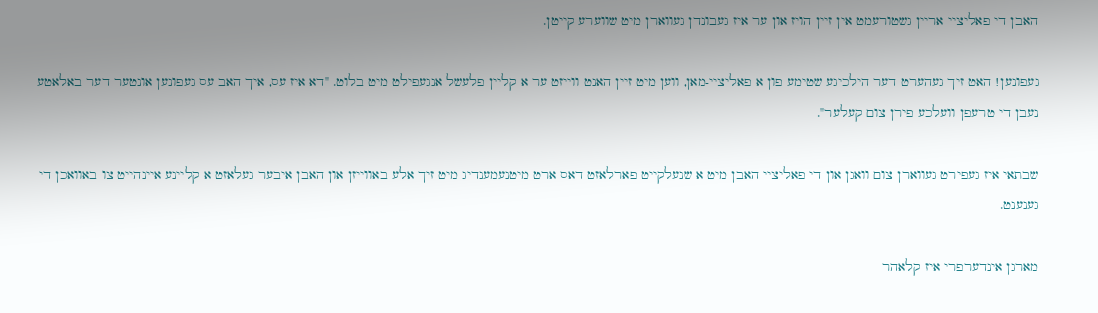האבן די פאליציי אריין גשטורעמט אין זיין הויז און ער איז געבונדן געווארן מיט שווערע קייטן.

געפונען! האט זיך געהערט דער הילכיגע שטימע פון א פאליציי-מאן, ווען מיט זיין האנט ווייזט ער א קליין פלעשל אנגעפילט מיט בלוט. "דא איז עס, איך האב עס געפונען אונטער דער באלאטע נעבן די טרעפן וועלכע פירן צום קעלער".

שבתאי איז געפירט געווארן צום וואגן און די פאליציי האבן מיט א שנעלקייט פארלאזט דאס ארט מיטנעמענדיג מיט זיך אלע באווייזן און האבן איבער געלאזט א קליינע איינהייט צו באוואכן די גענענט.

מארגן אינדערפרי איז קלאהר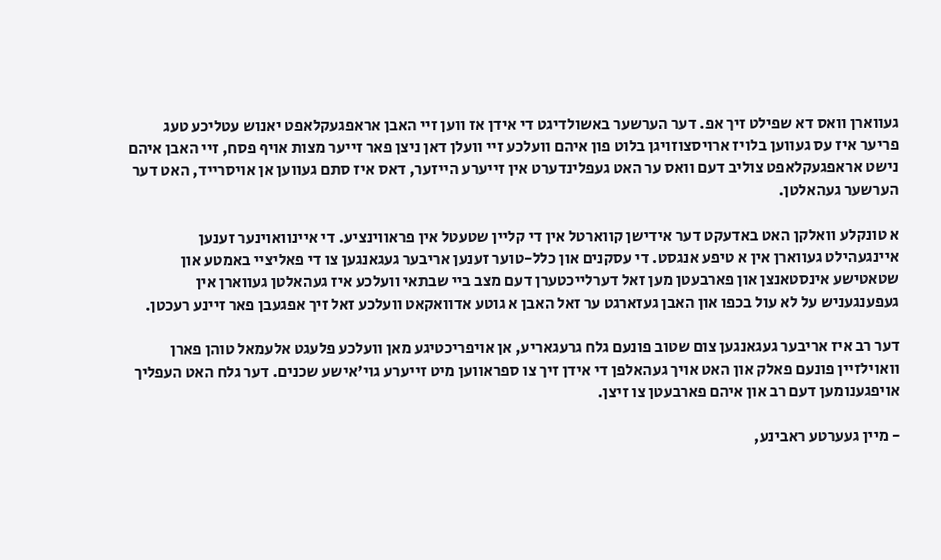געווארן וואס דא שפילט זיך אפ. דער הערשער באשולדיגט די אידן אז ווען זיי האבן אראפגעקלאפט יאנוש עטליכע טעג פריער איז עס געווען בלויז ארויסצוזויגן בלוט פון איהם וועלכע זיי וועלן דאן ניצן פאר זייער מצות אויף פסח, זיי האבן איהם נישט אראפגעקלאפט צוליב דעם וואס ער האט געפלינדערט אין זייערע הייזער, דאס איז סתם געווען אן אויסרייד, האט דער הערשער געהאלטן.

א טונקלע וואלקן האט באדעקט דער אידישן קווארטל אין די קליין שטעטל אין פראווינציע. די איינוואוינער זענען איינגעהילט געווארן אין א טיפע אנגסט. די עסקנים און כלל-טוער זענען אריבער געגאנגען צו די פאליציי באמטע און שטאטישע אינסטאנצן און פארבעטן מען זאל דערלייכטערן דעם מצב ביי שבתאי וועלכע איז געהאלטן געווארן אין געפענגעניש על לא עול בכפו און האבן געזארגט ער זאל האבן א גוטע אדוואקאט וועלכע זאל זיך אפגעבן פאר זיינע רעכטן.

דער רב איז אריבער געגאנגען צום שטוב פונעם גלח גרעגאריע, אן אויפריכטיגע מאן וועלכע פלעגט אלעמאל טוהן פארן וואוילזיין פונעם פאלק און האט אויך געהאלפן די אידן זיך צו ספראווען מיט זייערע גוי'אישע שכנים. דער גלח האט העפליך אויפגענומען דעם רב און איהם פארבעטן צו זיצן.

- מיין געערטע ראבינע,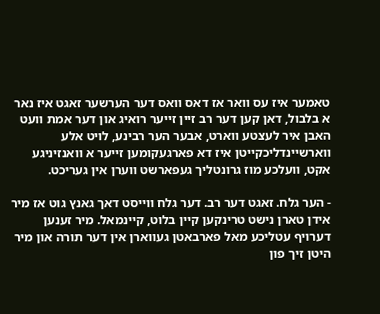טאמער איז עס וואר אז דאס וואס דער הערשער זאגט איז נאר א בלבול, דאן קען דער רב זיין זייער רואיג און דער אמת וועט האבן איר לעצטע ווארט, אבער הער רבינע, לויט אלע ווארשיינדליכקייטן איז דא פארגעקומען זייער א וואנזיניגע אקט, וועלכע מוז גרונטליך געפארשט ווערן אין געריכט.

- הער גלח. זאגט דער רב. דער גלח ווייסט דאך גאנץ גוט אז מיר אידן טארן נישט טרינקען קיין בלוט, קיינמאל. מיר זענען דערויף עטליכע מאל פארבאטן געווארן אין דער תורה און מיר היטן זיך פון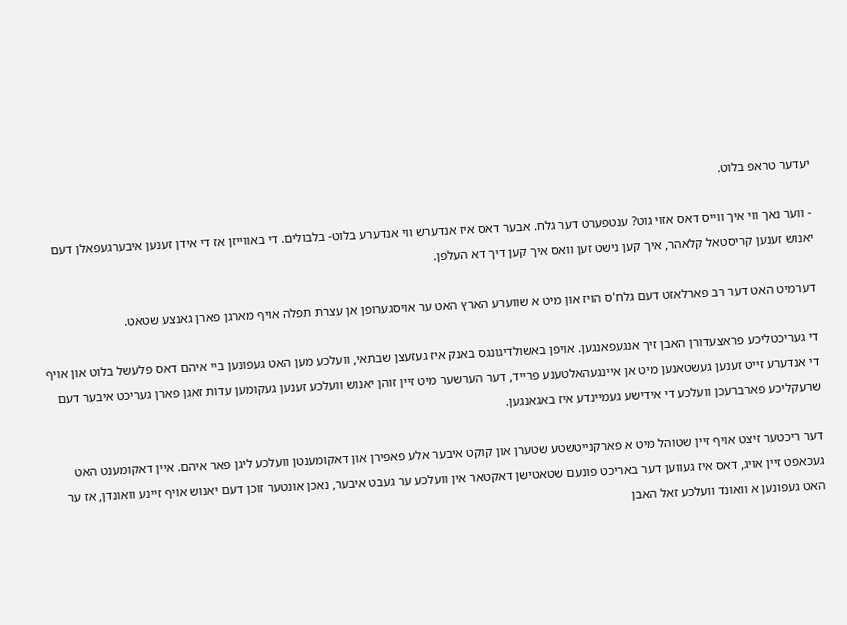יעדער טראפ בלוט.

- ווער נאך ווי איך ווייס דאס אזוי גוט? ענטפערט דער גלח. אבער דאס איז אנדערש ווי אנדערע בלוט- בלבולים. די באווייזן אז די אידן זענען איבערגעפאלן דעם יאנוש זענען קריסטאל קלאהר, איך קען נישט זען וואס איך קען דיך דא העלפן.

דערמיט האט דער רב פארלאזט דעם גלח'ס הויז און מיט א שווערע הארץ האט ער אויסגערופן אן עצרת תפלה אויף מארגן פארן גאנצע שטאט.

די געריכטליכע פראצעדורן האבן זיך אנגעפאנגען. אויפן באשולדיגונגס באנק איז געזעצן שבתאי, וועלכע מען האט געפונען ביי איהם דאס פלעשל בלוט און אויף די אנדערע זייט זענען געשטאנען מיט אן איינגעהאלטענע פרייד, דער הערשער מיט זיין זוהן יאנוש וועלכע זענען געקומען עדות זאגן פארן געריכט איבער דעם שרעקליכע פארברעכן וועלכע די אידישע געמיינדע איז באגאנגען.

דער ריכטער זיצט אויף זיין שטוהל מיט א פארקנייטשטע שטערן און קוקט איבער אלע פאפירן און דאקומענטן וועלכע ליגן פאר איהם. איין דאקומענט האט געכאפט זיין אויג, דאס איז געווען דער באריכט פונעם שטאטישן דאקטאר אין וועלכע ער געבט איבער, נאכן אונטער זוכן דעם יאנוש אויף זיינע וואונדן, אז ער האט געפונען א וואונד וועלכע זאל האבן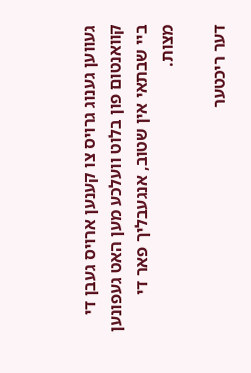געווען גענוג גרויס צו קענען ארויס געבן די קוואנטום פון בלוט וועלכע מען האט געפונען ביי שבתאי אין שטוב, אנגעבליך פאר די מצות.

דער ריכטער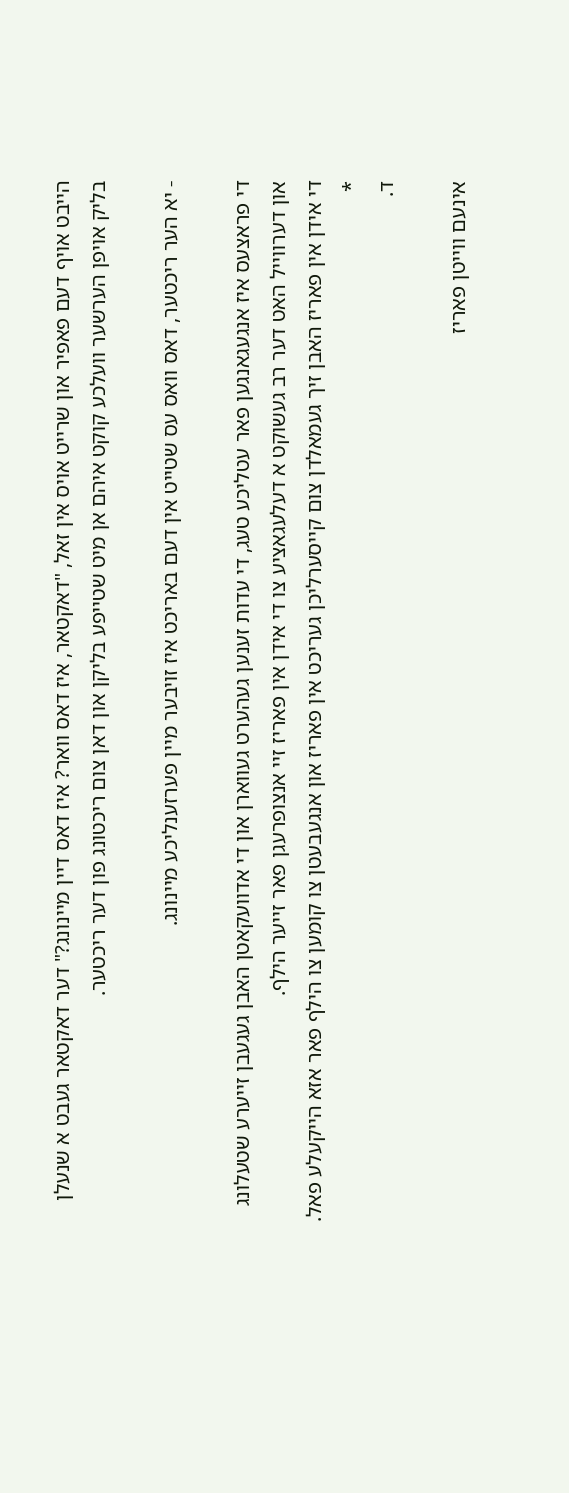הייבט אויף דעם פאפיר און שרייט אויס אין זאל, "דאקטאר, איז דאס וואר? איז דאס דיין מיינונג?" דער דאקטאר געבט א שנעלן בליק אויפן הערשער וועלכע קוקט איהם אן מיט שטייפע בליקן און דאן צום ריכטונג פון דער ריכטער.

- יא הער ריכטער, דאס וואס עס שטייט אין דעם באריכט איז זויבער מיין פערזענליכע מיינונג.

די פראצעס איז אנגעגאנגען פאר עטליכע טעג, די עדות זענען געהערט געווארן און די אדוועקאטן האבן געגעבן זייערע שטעלונג און דערווייל האט דער רב געשוקט א דעלעגאציע צו די אידן אין פאריז זיי אנצופרעגן פאר זייער הילף.
די אידן אין פאריז האבן זיך געמאלדן צום קייסערליכן געריכט אין פאריז און אנגעבעטן צו קומען צו הילף פאר אזא הייקעלע פאל.
*
ד.

אינעם ווייטן פאריז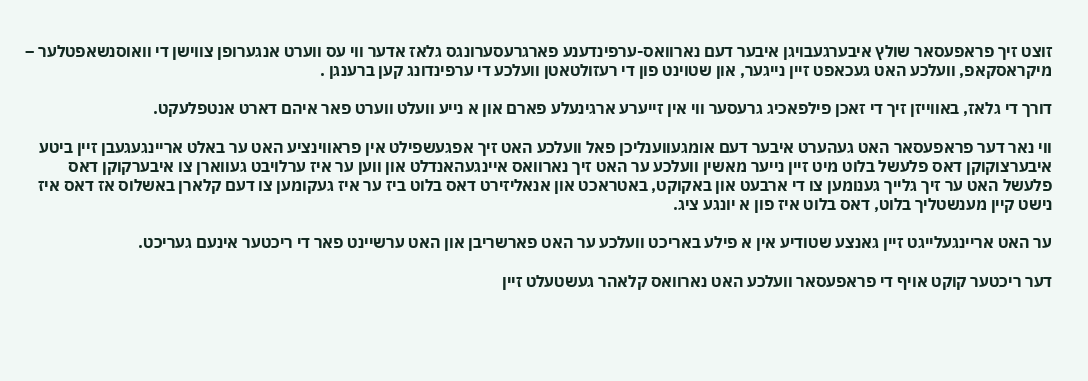זוצט זיך פראפעסאר שולץ איבערגעבויגן איבער דעם נארוואס-ערפינדענע פארגרעסערונגס גלאז אדער ווי עס ווערט אנגערופן צווישן די וואוסנשאפטלער – מיקראסקאפ, וועלכע האט געכאפט זיין נייגער, און שטוינט פון די רעזולטאטן וועלכע די ערפינדונג קען ברענגן .

דורך די גלאז, באווייזן זיך די זאכן פילפאכיג גרעסער ווי אין זייערע ארגינעלע פארם און א נייע וועלט ווערט פאר איהם דארט אנטפלעקט.

ווי נאר דער פראפעסאר האט געהערט איבער דעם אומגעווענליכן פאל וועלכע האט זיך אפגעשפילט אין פראווינציע האט ער באלט אריינגעגעבן זיין ביטע איבערצוקוקן דאס פלעשל בלוט מיט זיין נייער מאשין וועלכע ער האט זיך נארוואס איינגעהאנדלט און ווען ער איז ערלויבט געווארן צו איבערקוקן דאס פלעשל האט ער זיך גלייך גענומען צו די ארבעט און באקוקט, באטראכט און אנאליזירט דאס בלוט ביז ער איז געקומען צו דעם קלארן באשלוס אז דאס איז נישט קיין מענשטליך בלוט, דאס בלוט איז פון א יונגע ציג.

ער האט אריינגעלייגט זיין גאנצע שטודיע אין א פילע באריכט וועלכע ער האט פארשריבן און האט ערשיינט פאר די ריכטער אינעם געריכט.

דער ריכטער קוקט אויף די פראפעסאר וועלכע האט נארוואס קלאהר געשטעלט זיין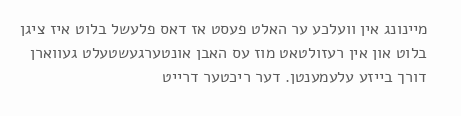מיינונג אין וועלכע ער האלט פעסט אז דאס פלעשל בלוט איז ציגן בלוט און אין רעזולטאט מוז עס האבן אונטערגעשטעלט געווארן דורך בייזע עלעמענטן. דער ריכטער דרייט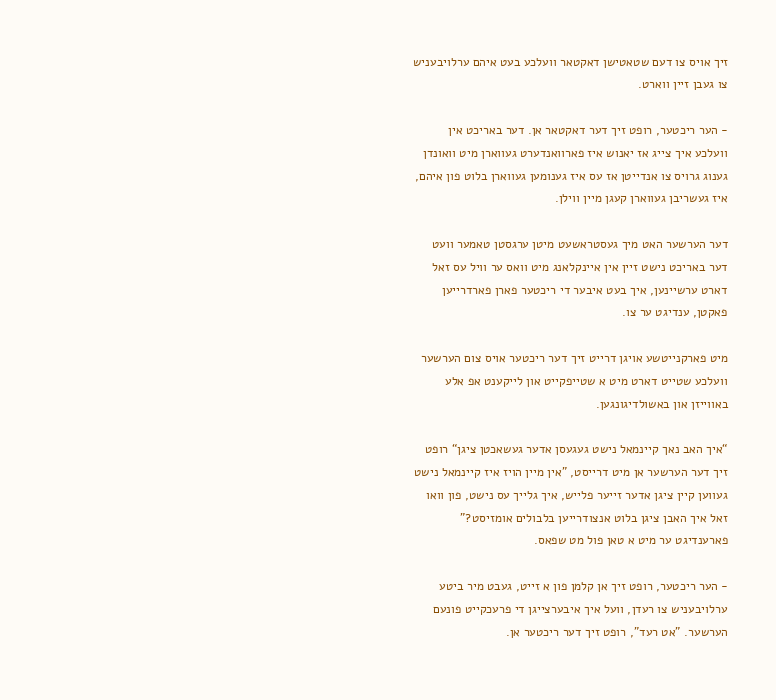זיך אויס צו דעם שטאטישן דאקטאר וועלכע בעט איהם ערלויבעניש צו געבן זיין ווארט.

- הער ריכטער, רופט זיך דער דאקטאר אן. דער באריכט אין וועלכע איך צייג אז יאנוש איז פארוואנדערט געווארן מיט וואונדן גענוג גרויס צו אנדייטן אז עס איז גענומען געווארן בלוט פון איהם, איז געשריבן געווארן קעגן מיין ווילן.

דער הערשער האט מיך געסטראשעט מיטן ערגסטן טאמער וועט דער באריכט נישט זיין אין איינקלאנג מיט וואס ער וויל עס זאל דארט ערשיינען, איך בעט איבער די ריכטער פארן פארדרייען פאקטן, ענדיגט ער צו.

מיט פארקנייטשע אויגן דרייט זיך דער ריכטער אויס צום הערשער וועלכע שטייט דארט מיט א שטייפקייט און לייקענט אפ אלע באווייזן און באשולדיגונגען.

“איך האב נאך קיינמאל נישט געגעסן אדער געשאכטן ציגן“ רופט זיך דער הערשער אן מיט דרייסט, "אין מיין הויז איז קיינמאל נישט געווען קיין ציגן אדער זייער פלייש, איך גלייך עס נישט, פון וואו זאל איך האבן ציגן בלוט אנצודרייען בלבולים אומזיסט?" פארענדיגט ער מיט א טאן פול מט שפאס.

- הער ריכטער, רופט זיך אן קלמן פון א זייט, געבט מיר ביטע ערלויבעניש צו רעדן, וועל איך איבערצייגן די פרעכקייט פונעם הערשער. "אט רעד", רופט זיך דער ריכטער אן.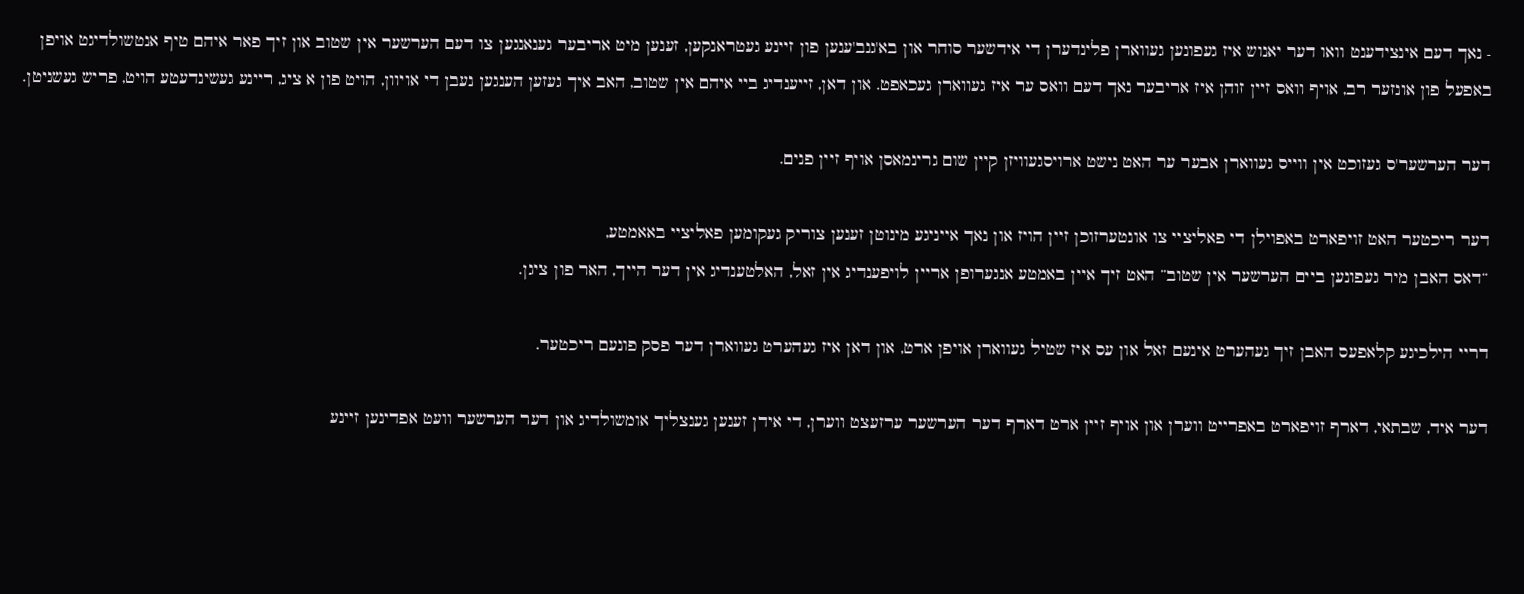- נאך דעם אינצידענט וואו דער יאנוש איז געפונען געווארן פלינדערן די אידשער סוחר און בא'גנב'ענען פון זיינע געטראנקען, זענען מיט אריבער גענאנגען צו דעם הערשער אין שטוב און זיך פאר איהם טיף אנטשולדיגט אויפן באפעל פון אונזער רב, אויף וואס זיין זוהן איז אריבער נאך דעם וואס ער איז געווארן געכאפט. און דאן, זייענדיג ביי איהם אין שטוב, האב איך געזען הענגען נעבן די אויוון, הויט פון א ציג, ריינע געשינדעטע הויט, פריש געשניטן.

דער הערשער'ס געזוכט אין ווייס געווארן אבער ער האט נישט ארויסגעוויזן קיין שום גרינמאסן אויף זיין פנים.

דער ריכטער האט זויפארט באפוילן די פאליציי צו אונטערזוכן זיין הויז און נאך אייניגע מינוטן זענען צוריק געקומען פאליציי באאמטע,
“דאס האבן מיר געפונען ביים הערשער אין שטוב” האט זיך איין באמטע אנגערופן אריין לויפענדיג אין זאל, האלטענדיג אין דער הייך, האר פון ציגן.

דריי הילכיגע קלאפעס האבן זיך געהערט אינעם זאל און עס איז שטיל געווארן אויפן ארט, און דאן איז געהערט געווארן דער פסק פונעם ריכטער.

דער איד, שבתאי, דארף זויפארט באפרייט ווערן און אויף זיין ארט דארף דער הערשער ערזעצט ווערן, די אידן זענען גענצליך אומשולדיג און דער הערשער וועט אפדינען זיינע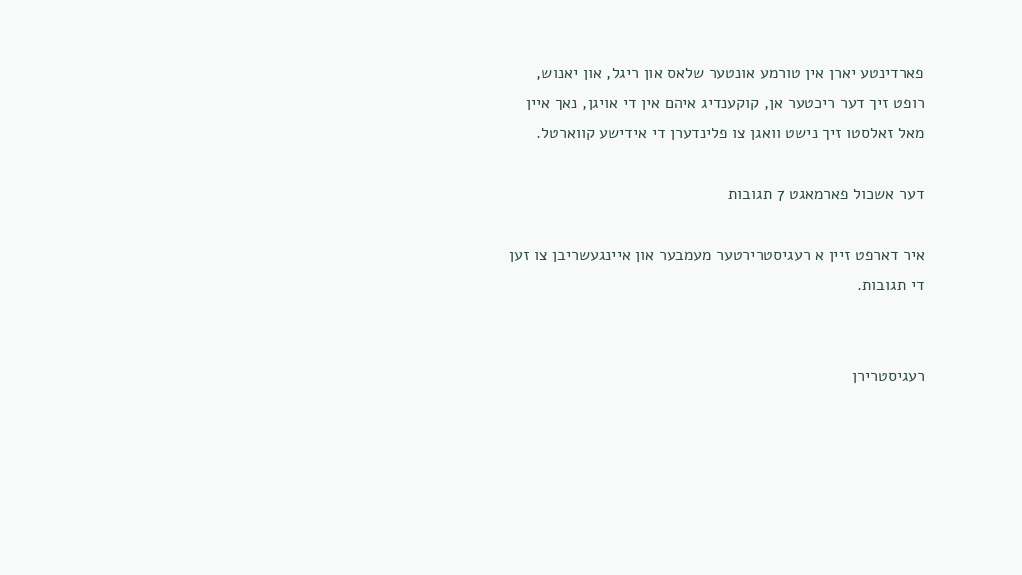פארדינטע יארן אין טורמע אונטער שלאס און ריגל, און יאנוש, רופט זיך דער ריכטער אן, קוקענדיג איהם אין די אויגן, נאך איין מאל זאלסטו זיך נישט וואגן צו פלינדערן די אידישע קווארטל.

דער אשכול פארמאגט 7 תגובות

איר דארפט זיין א רעגיסטרירטער מעמבער און איינגעשריבן צו זען די תגובות.


רעגיסטרירן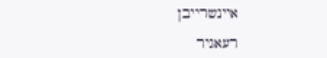איינשרייבן

רעאגיר